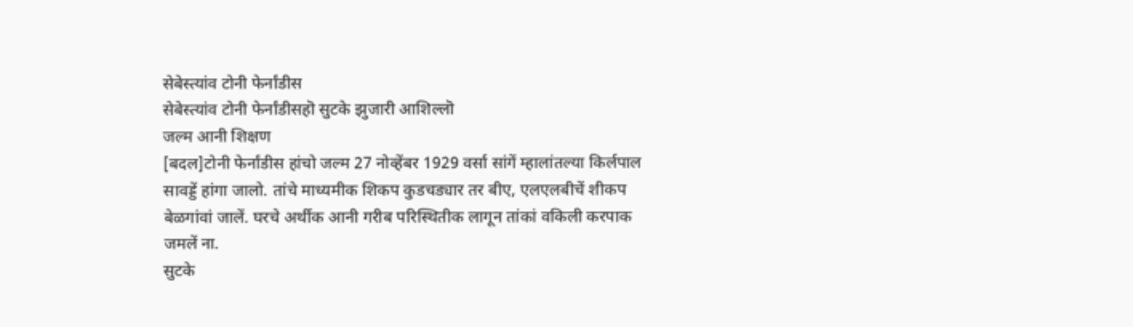सेबेस्त्यांव टोनी फेर्नांडीस
सेबेस्त्यांव टोनी फेर्नांडीसहॊ सुटके झुजारी आशिल्लॊ
जल्म आनी शिक्षण
[बदल]टोनी फेर्नांडीस हांचो जल्म 27 नोव्हेंबर 1929 वर्सा सांगें म्हालांतल्या किर्लपाल सावड्डें हांगा जालो. तांचे माध्यमीक शिकप कुडचड्यार तर बीए, एलएलबीचें शीकप बेळगांवां जालें. घरचे अर्थीक आनी गरीब परिस्थितीक लागून तांकां वकिली करपाक जमलें ना.
सुटके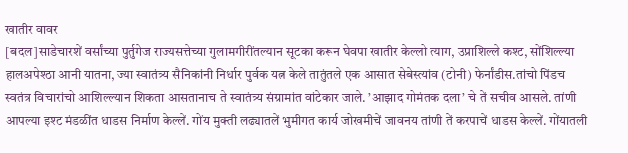खातीर वावर
[बदल]साडेचारशें वर्सांच्या पुर्तुगेज राज्यसत्तेच्या गुलामगीरींतल्यान सूटका करून घेवपा खातीर केल्लो त्याग, उप्राशिल्ले कश्ट, सोंशिल्ल्या हालअपेश्ठा आनी यातना, ज्या स्वातंत्र्य सैनिकांनी निर्धार पुर्वक यत्न केले तातुंतले एक आसात सेबेस्त्यांव (टोनी) फेर्नांडीस.तांचो पिंडच स्वतंत्र विचारांचो आशिल्ल्यान शिकता आसतानाच ते स्वातंत्र्य संग्रामांत वांटेकार जाले. ’आझाद गोमंतक दला’ चे तें सचीव आसले. तांणी आपल्या इश्ट मंडळींत धाडस निर्माण केल्लें. गोंय मुक्ती लढ्यातलें भुमीगत कार्य जोखमीचें जावनय तांणी तें करपाचें धाडस केल्लें. गोंयातली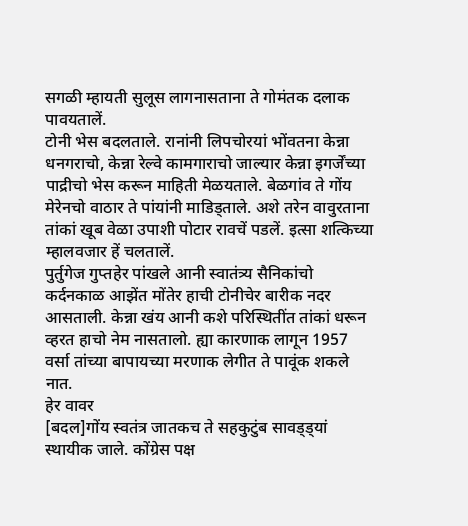सगळी म्हायती सुलूस लागनासताना ते गोमंतक दलाक पावयतालें.
टोनी भेस बदलताले. रानांनी लिपचोरयां भोंवतना केन्ना धनगराचो, केन्ना रेल्वे कामगाराचो जाल्यार केन्ना इगर्जेंच्या पाद्रीचो भेस करून माहिती मेळयताले. बेळगांव ते गोंय मेरेनचो वाठार ते पांयांनी माडिड्ताले. अशे तरेन वावुरताना तांकां खूब वेळा उपाशी पोटार रावचें पडलें. इत्सा शत्किच्या म्हालवजार हें चलतालें.
पुर्तुगेज गुप्तहेर पांखले आनी स्वातंत्र्य सैनिकांचो कर्दनकाळ आझेंत मोंतेर हाची टोनीचेर बारीक नदर आसताली. केन्ना खंय आनी कशे परिस्थितींत तांकां धरून व्हरत हाचो नेम नासतालो. ह्या कारणाक लागून 1957 वर्सा तांच्या बापायच्या मरणाक लेगीत ते पावूंक शकले नात.
हेर वावर
[बदल]गोंय स्वतंत्र जातकच ते सहकुटुंब सावड्ड्यां स्थायीक जाले. कोंग्रेस पक्ष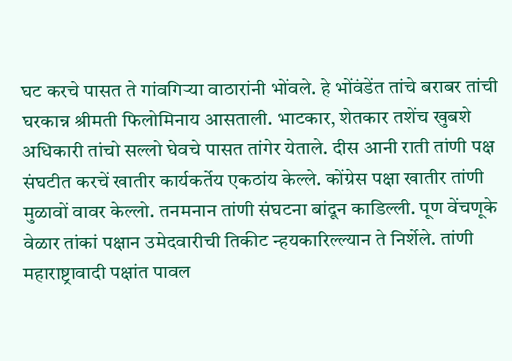घट करचे पासत ते गांवगिऱ्या वाठारांनी भोंवले. हे भोंवंडेंत तांचे बराबर तांची घरकान्न श्रीमती फिलोमिनाय आसताली. भाटकार, शेतकार तशेंच खुबशे अधिकारी तांचो सल्लो घेवचे पासत तांगेर येताले. दीस आनी राती तांणी पक्ष संघटीत करचें खातीर कार्यकर्तेय एकठांय केल्ले. कोंग्रेस पक्षा खातीर तांणी मुळावों वावर केल्लो. तनमनान तांणी संघटना बांदून काडिल्ली. पूण वेंचणूके वेळार तांकां पक्षान उमेदवारीची तिकीट न्हयकारिल्ल्यान ते निर्शेले. तांणी महाराष्ट्रावादी पक्षांत पावल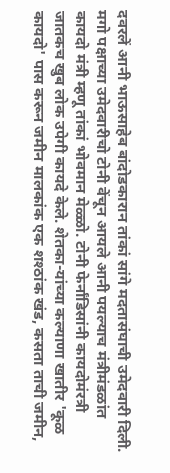दवरलें आनी भाऊसाहेब बांदोडकारान तांकां सांगे मदतासंघाची उमेदवारी दिली. मगो पक्षाच्या उमेदवारीचो टोनी वेंचून आयले आनी पयल्याच मंत्रीमंडळांत कायदो मंत्री म्हणू तांकां भोवमान मेळ्ळो. टोनी फेर्नांडिसांनी कायदोमंरत्री जातकच खुब लोक उपेगी कायदे केले. शेतका-यांच्या कल्याणा खातीर 'कूळ कायदो' पास करून जमीन मालकांक एक शश्ठांक खंड, कसता ताची जमीन,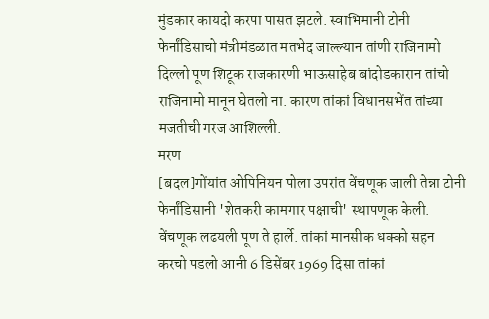मुंडकार कायदो करपा पासत झटले. स्वाभिमानी टोनी फेर्नांडिसाचो मंत्रीमंडळात मतभेद जाल्ल्यान तांणी राजिनामो दिल्लो पूण शिटूक राजकारणी भाऊसाहेब बांदोडकारान तांचो राजिनामो मानून घेतलो ना. कारण तांकां विधानसभेंत तांच्या मजतीची गरज आशिल्ली.
मरण
[बदल]गोंयांत ओपिनियन पोला उपरांत वेंचणूक जाली तेन्ना टोनी फेर्नांडिसानी 'शेतकरी कामगार पक्षाची' स्थापणूक केली. वेंचणूक लढयली पूण ते हार्ले. तांकां मानसीक धक्को सहन करचो पडलो आनी 6 डिसेंबर 1969 दिसा तांकां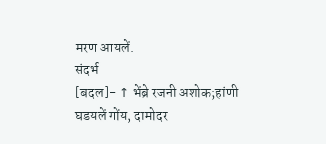मरण आयलें.
संदर्भ
[बदल]- ↑ भेंब्रे रजनी अशोक;हांणी घडयलें गोंय, दामोदर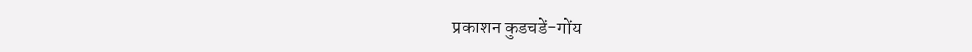प्रकाशन कुडचडें-गोंय